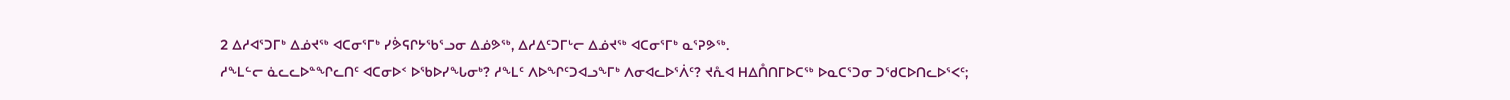2 ᐃᓱᐊᕐᑐᒥᒃ ᐃᓅᔪᖅ ᐊᑕᓂᕐᒥᒃ ᓯᕘᕋᒋᔭᖃᕐᓗᓂ ᐃᓅᕗᖅ, ᐃᓱᐃᑦᑐᒥᒡᓕ ᐃᓅᔪᖅ ᐊᑕᓂᕐᒥᒃ ᓇᕐᕈᕗᖅ.
ᓱᖕᒪᓪᓕ ᓈᓚᓚᐅᓐᖏᓚᑎᑦ ᐊᑕᓂᐅᑉ ᐅᖃᐅᓯᖓᓂᒃ? ᓱᖕᒪᑦ ᐱᐅᖏᑦᑐᐊᓗᖕᒥᒃ ᐱᓂᐊᓚᐅᕐᐲᑦ? ᔪᕅᐊ ᕼᐃᑍᑎᒥᐅᑕᖅ ᐅᓇᑕᕐᑐᓂ ᑐᖁᑕᐅᑎᓚᐅᕐᐸᑦ;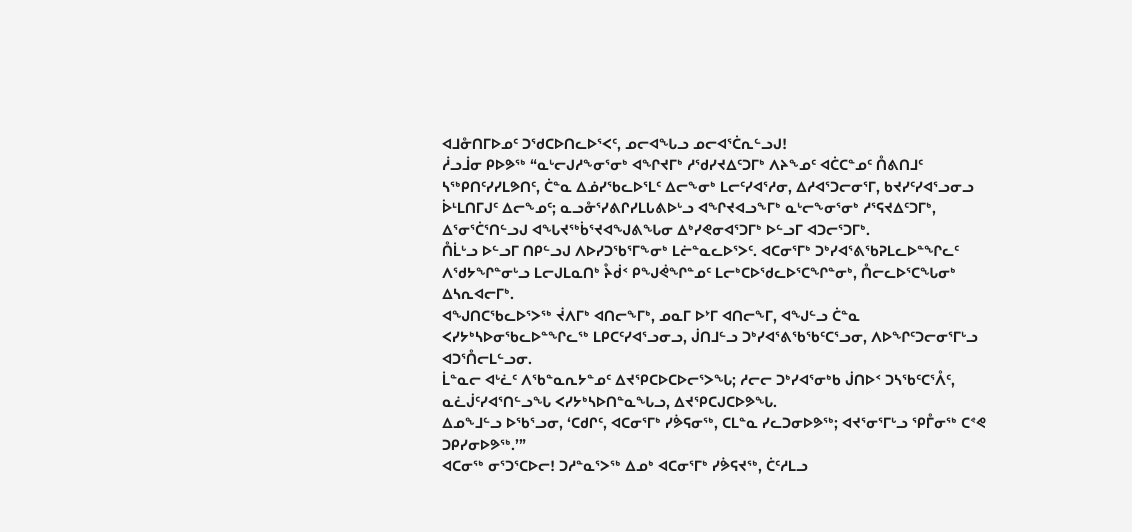ᐊᒧᓁᑎᒥᐅᓄᑦ ᑐᖁᑕᐅᑎᓚᐅᕐᐸᑦ, ᓄᓕᐊᖓᓗ ᓄᓕᐊᕐᑖᕆᓪᓗᒍ!
ᓲᓗᒨᓂ ᑭᐅᕗᖅ “ᓇᒡᓕᒍᓱᖕᓂᕐᓂᒃ ᐊᖏᔪᒥᒃ ᓱᖁᓯᔪᐃᑦᑐᒥᒃ ᐱᔨᖕᓄᑦ ᐊᑖᑕᓐᓄᑦ ᑍᕕᑎᒧᑦ ᓴᖅᑭᑎᑦᓯᓯᒪᕗᑎᑦ, ᑖᓐᓇ ᐃᓅᓯᖃᓚᐅᕐᒪᑦ ᐃᓕᖕᓂᒃ ᒪᓕᑦᓯᐊᕐᓱᓂ, ᐃᓱᐊᕐᑐᓕᓂᕐᒥ, ᑲᔪᓯᑦᓯᐊᕐᓗᓂᓗ ᐆᒻᒪᑎᒥᒍᑦ ᐃᓕᖕᓄᑦ; ᓇᓗᓁᕐᓯᕕᒋᓯᒪᒐᕕᐅᒡᓗ ᐊᖏᔪᐊᓗᖕᒥᒃ ᓇᒡᓕᖕᓂᕐᓂᒃ ᓱᕐᕋᔪᐃᑦᑐᒥᒃ, ᐃᕐᓂᕐᑖᕐᑎᓪᓗᒍ ᐊᖓᔪᖅᑳᕐᔪᐊᖑᕕᖓᓂ ᐃᒃᓯᕙᓂᐊᕐᑐᒥᒃ ᐅᓪᓗᒥ ᐊᑐᓕᕐᑐᒥᒃ.
ᑍᒫᒡᓗ ᐅᓪᓗᒥ ᑎᑭᓪᓗᒍ ᐱᐅᓯᑐᖃᕐᒥᖕᓂᒃ ᒪᓖᓐᓇᓚᐅᕐᐳᑦ. ᐊᑕᓂᕐᒥᒃ ᑐᒃᓯᐊᕐᕕᖃᕈᒪᓚᐅᓐᖏᓚᑦ ᐱᖁᔭᖏᓐᓂᒡᓗ ᒪᓕᒍᒪᓇᑎᒃ ᔧᑰᑉ ᑭᖑᕚᖏᓐᓄᑦ ᒪᓕᒃᑕᐅᖁᓚᐅᕐᑕᖏᓐᓂᒃ, ᑍᓕᓚᐅᕐᑕᖓᓂᒃ ᐃᓴᕆᐊᓕᒥᒃ.
ᐊᖑᑎᑕᖃᓚᐅᕐᐳᖅ ᔫᐱᒥᒃ ᐊᑎᓕᖕᒥᒃ, ᓄᓇᒥ ᐅᔾᒥ ᐊᑎᓕᖕᒥ, ᐊᖑᓪᓗ ᑖᓐᓇ ᐸᓯᔭᒃᓴᐅᓂᖃᓚᐅᓐᖏᓚᖅ ᒪᑭᑕᑦᓯᐊᕐᓗᓂᓗ, ᒎᑎᒧᓪᓗ ᑐᒃᓯᐊᕐᕕᖃᖃᑦᑕᕐᓗᓂ, ᐱᐅᖏᑦᑐᓕᓂᕐᒥᒡᓗ ᐊᑐᕐᑍᓕᒪᓪᓗᓂ.
ᒫᓐᓇᓕ ᐊᒡᓛᑦ ᐱᖃᓐᓇᕆᔭᓐᓄᑦ ᐃᔪᕿᑕᐅᑕᐅᓕᕐᐳᖓ; ᓱᓕᓕ ᑐᒃᓯᐊᕐᓂᒃᑲ ᒎᑎᐅᑉ ᑐᓴᖃᑦᑕᕐᐰᑦ, ᓇᓛᒎᑦᓯᐊᕐᑎᓪᓗᖓ ᐸᓯᔭᒃᓴᐅᑎᓐᓇᖓᓗ, ᐃᔪᕿᑕᒍᑕᐅᕗᖓ.
ᐃᓄᖕᒧᓪᓗ ᐅᖃᕐᓗᓂ, ‘ᑕᑯᒋᑦ, ᐊᑕᓂᕐᒥᒃ ᓯᕘᕋᓂᖅ, ᑕᒪᓐᓇ ᓯᓚᑐᓂᐅᕗᖅ; ᐊᔪᕐᓂᕐᒥᒡᓗ ᕿᒤᓂᖅ ᑕᕝᕙ ᑐᑭᓯᓂᐅᕗᖅ.’”
ᐊᑕᓂᖅ ᓂᕐᑐᕐᑕᐅᓕ! ᑐᓱᓐᓇᕐᐳᖅ ᐃᓄᒃ ᐊᑕᓂᕐᒥᒃ ᓯᕘᕋᔪᖅ, ᑖᑦᓱᒪᓗ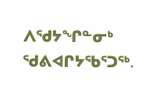ᐱᖁᔭᖏᓐᓂᒃ ᖁᕕᐊᒋᔭᖃᕐᑐᖅ.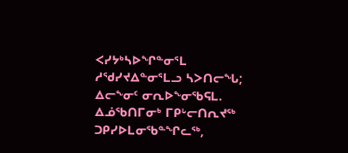ᐸᓯᔭᒃᓴᐅᖏᓐᓂᕐᒪ ᓱᖁᓯᔪᐃᓐᓂᕐᒪᓗ ᓴᐳᑎᓕᖓ; ᐃᓕᖕᓂᑦ ᓂᕆᐅᖕᓂᖃᕋᒪ.
ᐃᓅᖃᑎᒥᓂᒃ ᒥᑭᒡᓕᑎᕆᔪᖅ ᑐᑭᓯᐅᒪᓂᖃᓐᖏᓚᖅ,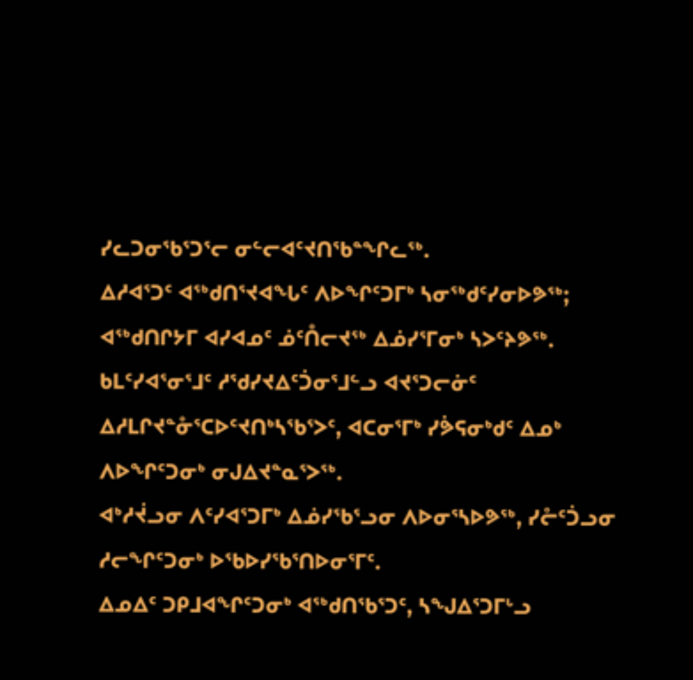ᓯᓚᑐᓂᖃᕐᑐᕐᓕ ᓂᓪᓕᐊᑦᔪᑎᖃᓐᖏᓚᖅ.
ᐃᓱᐊᕐᑐᑦ ᐊᖅᑯᑎᕐᔪᐊᖓᑦ ᐱᐅᖏᑦᑐᒥᒃ ᓴᓂᖅᑯᑦᓯᓂᐅᕗᖅ; ᐊᖅᑯᑎᒋᔭᒥ ᐊᓯᐊᓄᑦ ᓅᑦᑍᓕᔪᖅ ᐃᓅᓯᕐᒥᓂᒃ ᓴᐳᑦᔨᕗᖅ.
ᑲᒪᑦᓯᐊᕐᓂᕐᒧᑦ ᓱᖁᓯᔪᐃᑦᑑᓂᕐᒧᓪᓗ ᐊᔪᕐᑐᓕᓃᑦ ᐃᓱᒪᒋᔪᓐᓁᕐᑕᐅᑦᔪᑎᒃᓴᖃᕐᐳᑦ, ᐊᑕᓂᕐᒥᒃ ᓯᕘᕋᓂᒃᑯᑦ ᐃᓄᒃ ᐱᐅᖏᑦᑐᓂᒃ ᓂᒍᐃᔪᓐᓇᕐᐳᖅ.
ᐊᒃᓱᔫᓗᓂ ᐱᑦᓯᐊᕐᑐᒥᒃ ᐃᓅᓯᖃᕐᓗᓂ ᐱᐅᓂᕐᓴᐅᕗᖅ, ᓯᓔᑦᑑᓗᓂ ᓱᓕᖏᑦᑐᓂᒃ ᐅᖃᐅᓯᖃᕐᑎᐅᓂᕐᒥᑦ.
ᐃᓄᐃᑦ ᑐᑭᒧᐊᖏᑦᑐᓂᒃ ᐊᖅᑯᑎᖃᕐᑐᑦ, ᓴᖑᐃᕐᑐᒥᒡᓗ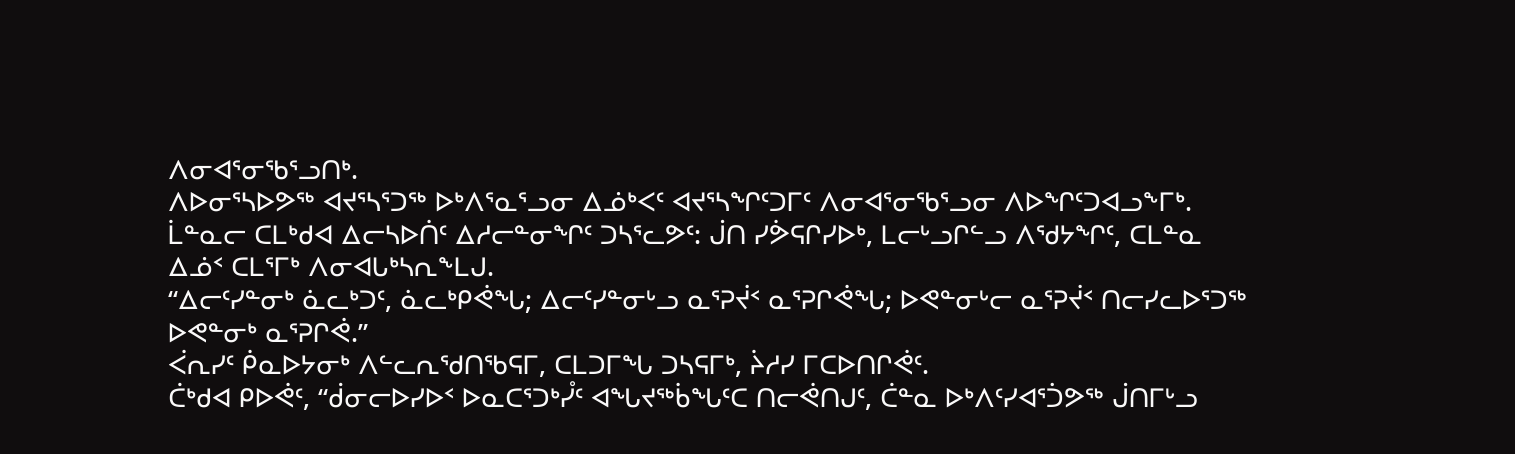ᐱᓂᐊᕐᓂᖃᕐᓗᑎᒃ.
ᐱᐅᓂᕐᓴᐅᕗᖅ ᐊᔪᕐᓴᕐᑐᖅ ᐅᒃᐱᕐᓇᕐᓗᓂ ᐃᓅᒃᐸᑦ ᐊᔪᕐᓴᖏᑦᑐᒥᑦ ᐱᓂᐊᕐᓂᖃᕐᓗᓂ ᐱᐅᖏᑦᑐᐊᓗᖕᒥᒃ.
ᒫᓐᓇᓕ ᑕᒪᒃᑯᐊ ᐃᓕᓴᐅᑏᑦ ᐃᓱᓕᓐᓂᖏᑦ ᑐᓴᕐᓚᕗᑦ: ᒎᑎ ᓯᕘᕋᒋᓯᐅᒃ, ᒪᓕᒡᓗᒋᓪᓗ ᐱᖁᔭᖏᑦ, ᑕᒪᓐᓇ ᐃᓅᑉ ᑕᒪᕐᒥᒃ ᐱᓂᐊᒐᒃᓴᕆᖕᒪᒍ.
“ᐃᓕᑦᓯᓐᓂᒃ ᓈᓚᒃᑐᑦ, ᓈᓚᒃᑭᕚᖓ; ᐃᓕᑦᓯᓐᓂᒡᓗ ᓇᕐᕈᔫᑉ ᓇᕐᕈᒋᕚᖓ; ᐅᕙᓐᓂᒡᓕ ᓇᕐᕈᔫᑉ ᑎᓕᓯᓚᐅᕐᑐᖅ ᐅᕙᓐᓂᒃ ᓇᕐᕈᒋᕚ.”
ᐹᕆᓯᑦ ᑮᓇᐅᔭᓂᒃ ᐱᓪᓚᕆᖁᑎᖃᕋᒥ, ᑕᒪᑐᒥᖓ ᑐᓴᕋᒥᒃ, ᔩᓱᓯ ᒥᑕᐅᑎᒋᕚᑦ.
ᑖᒃᑯᐊ ᑭᐅᕚᑦ, “ᑰᓂᓕᐅᓯᐅᑉ ᐅᓇᑕᕐᑐᒃᓮᑦ ᐊᖓᔪᖅᑳᖓᑦᑕ ᑎᓕᕚᑎᒍᑦ, ᑖᓐᓇ ᐅᒃᐱᑦᓯᐊᕐᑑᕗᖅ ᒎᑎᒥᒡᓗ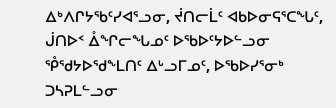ᐃᒃᐱᒋᔭᖃᑦᓯᐊᕐᓗᓂ, ᔫᑎᓕᒫᑦ ᐊᑲᐅᓂᕋᕐᑕᖓᑦ, ᒎᑎᐅᑉ ᐂᖏᓕᖓᓄᑦ ᐅᖃᐅᑦᔭᐅᓪᓗᓂ ᕾᖁᔭᐅᖁᖕᒪᑎᑦ ᐃᒡᓗᒥᓄᑦ, ᐅᖃᐅᓯᕐᓂᒃ ᑐᓴᕈᒪᓪᓗᓂ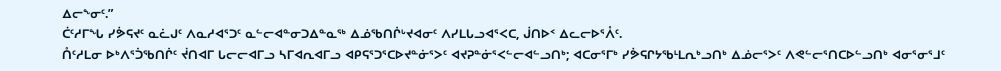ᐃᓕᖕᓂᑦ.”
ᑖᑦᓱᒥᖓ ᓯᕘᕋᔪᑦ ᓇᓛᒍᑦ ᐱᓇᓱᐊᕐᑐᑦ ᓇᓪᓕᐊᓐᓂᑐᐃᓐᓇᖅ ᐃᓅᖃᑎᒌᒡᔪᐊᓂᑦ ᐱᓯᒪᒐᓗᐊᕐᐸᑕ, ᒎᑎᐅᑉ ᐃᓚᓕᐅᕐᐰᑦ.
ᑍᑦᓱᒪᓂ ᐅᒃᐱᕐᑑᖃᑎᒌᑦ ᔫᑎᐊᒥ ᒐᓕᓕᐊᒥᓗ ᓴᒥᐊᕆᐊᒥᓗ ᐊᑭᕋᕐᑐᕐᑕᐅᔪᓐᓃᕐᐳᑦ ᐊᔪᕈᓐᓃᕐᐸᓪᓕᐊᓪᓗᑎᒃ; ᐊᑕᓂᕐᒥᒃ ᓯᕘᕋᒋᔭᖃᒻᒪᕆᒃᓗᑎᒃ ᐃᓅᓕᕐᐳᑦ ᐱᕙᓪᓕᕐᑎᑕᐅᓪᓗᑎᒃ ᐊᓂᕐᓂᕐᒧᑦ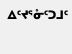ᐃᑦᔪᕐᓁᑦᑐᒧᑦ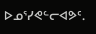ᐅᓄᕐᓯᕙᓪᓕᐊᕗᑦ.